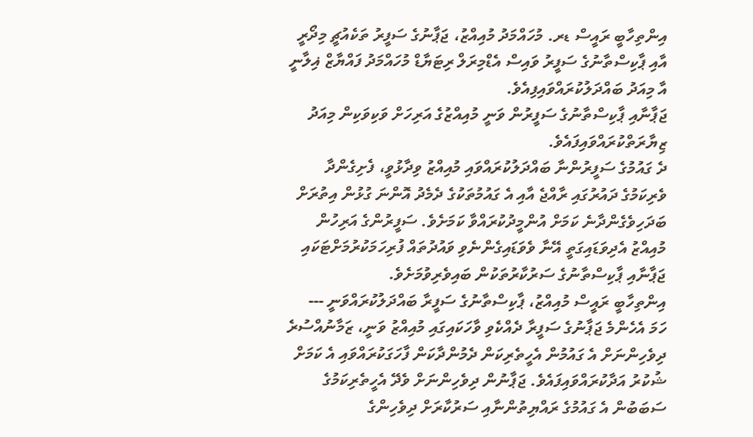އިންތިހާބީ ރައީސް ޑރ. މުހައްމަދު މުއިއްޒު، ޖަޕާނުގެ ސަފީރު ތަކެއުޗީ މިދޯރީ އާއި ޕާކިސްތާނުގެ ސަފީރު ވައިސް އެޑްމިރަލް ރިޓަޔާޑް މުހައްމަދު ފައްޔާޒް ޣިލާނީ އާ މިއަދު ބައްދަލުކުރައްވައިފިއެވެ.
ޖަޕާނާއި ޕާކިސްތާނުގެ ސަފީރުން ވަނީ މުއިއްޒުގެ އަރިހަށް ވަކިވަކިން މިއަދު ޒިޔާރަތްކުރައްވައިފައެވެ.
ދެ ގައުމުގެ ސަފީރުންނާ ބައްދަލުކުރައްވައި މުއިއްޒު ވިދާޅުވީ، ފެށިގެންދާ ވެރިކަމުގެ ދައުރުގައި ރާއްޖެ އާއި އެ ގައުމުތަކުގެ ދެމެދު އޮންނަ ގުޅުން އިތުރަށް ބަދަހިވެގެންދާނެ ކަމަށް އުންމީދުކުރައްވާ ކަމަށެވެ. ސަފީރުންގެ އަރިހުން މުއިއްޒު އެދިވަޑައިގަތީ އޭނާ ވެވަޑައިގެންނެވި ވައުދުތައް ފުރިހަމަކުރުމަށްޓަކައި ޖަޕާނާއި ޕާކިސްތާނުގެ ސަރުކާރުތަކުން ބައިވެރިވުމަށެވެ.
އިންތިހާބީ ރައީސް މުއިއްޒު، ޕާކިސްތާނުގެ ސަފީރާ ބައްދަލުކުރައްވަނީ ---
ހަމަ އެހެންމެ ޖަޕާނުގެ ސަފީރާ ދެއްކެވި ވާހަކައިގައި މުއިއްޒު ވަނީ، ޒަމާނުއްސުރެ ދިވެހިންނަށް އެ ގައުމުން އެހީތެރިކަން ދެމުންދާކަން ފާހަގަކުރައްވައި އެ ކަމަށް ޝުކުރު އަދާކުރައްވައިފައެވެ. ޖަޕާނުން ދިވެހިންނަށް ވެދޭ އެހީތެރިކަމުގެ ސަބަބުން އެ ގައުމުގެ ރައްޔިތުންނާއި ސަރުކާރަށް ދިވެހިންގެ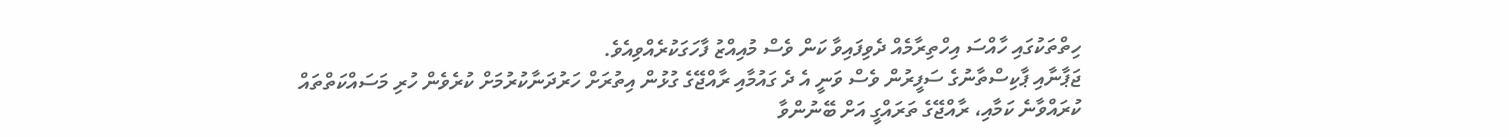ހިތްތަކުގައި ހާއްސަ އިހްތިރާމެއް ދެވިފައިވާ ކަން ވެސް މުއިއްޒު ފާހަގަކުރެއްވިއެވެ.
ޖަޕާނާއި ޕާކިސްތާނުގެ ސަފީރުން ވެސް ވަނީ އެ ދެ ގައުމާއި ރާއްޖޭގެ ގުޅުން އިތުރަށް ހަރުދަނާކުރުމަށް ކުރެވެން ހުރި މަސައްކަތްތައް ކުރައްވާނެ ކަމާއި، ރާއްޖޭގެ ތަރައްގީ އަށް ބޭނުންވާ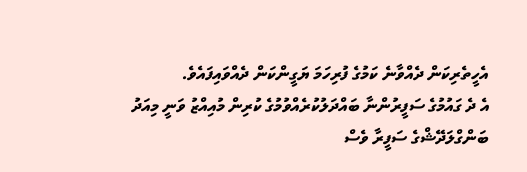އެހީތެރިކަން ދެއްވާނެ ކަމުގެ ފުރިހަމަ ޔަގީންކަން ދެއްވައިފައެވެ.
އެ ދެ ގައުމުގެ ސަފީރުންނާ ބައްދަލުކުރެއްވުމުގެ ކުރިން މުއިއްޒު ވަނީ މިއަދު ބަންގްލަދޭޝްގެ ސަފީރާ ވެސް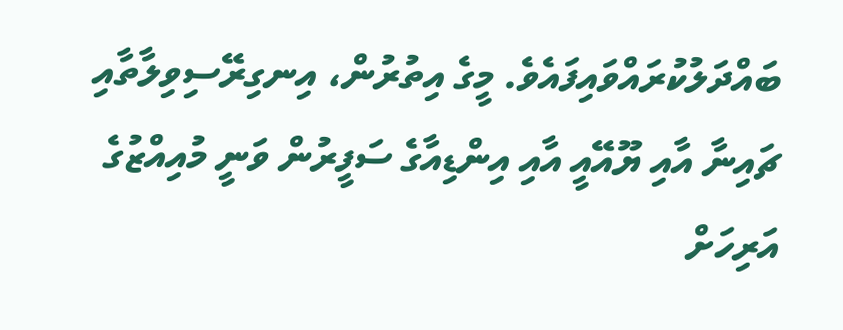ބައްދަލުކުރައްވައިފައެވެ. މީގެ އިތުރުން، އިނގިރޭސިވިލާތާއި ޗައިނާ އާއި ޔޫއޭއީ އާއި އިންޑިއާގެ ސަފީރުން ވަނީ މުއިއްޒުގެ އަރިހަށް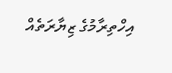އިހްތިރާމުގެ ޒިޔާރަތެއް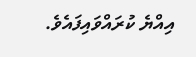އިއްޔެ ކުރައްވައިފައެވެ.